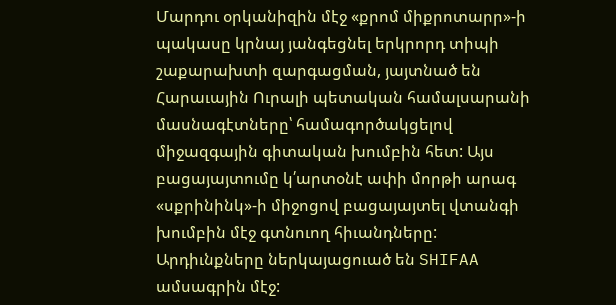Մարդու օրկանիզին մէջ «քրոմ միքրոտարր»-ի պակասը կրնայ յանգեցնել երկրորդ տիպի շաքարախտի զարգացման, յայտնած են Հարաւային Ուրալի պետական համալսարանի մասնագէտները՝ համագործակցելով միջազգային գիտական խումբին հետ: Այս բացայայտումը կ՛արտօնէ ափի մորթի արագ «սքրինինկ»-ի միջոցով բացայայտել վտանգի խումբին մէջ գտնուող հիւանդները: Արդիւնքները ներկայացուած են SHIFAA ամսագրին մէջ: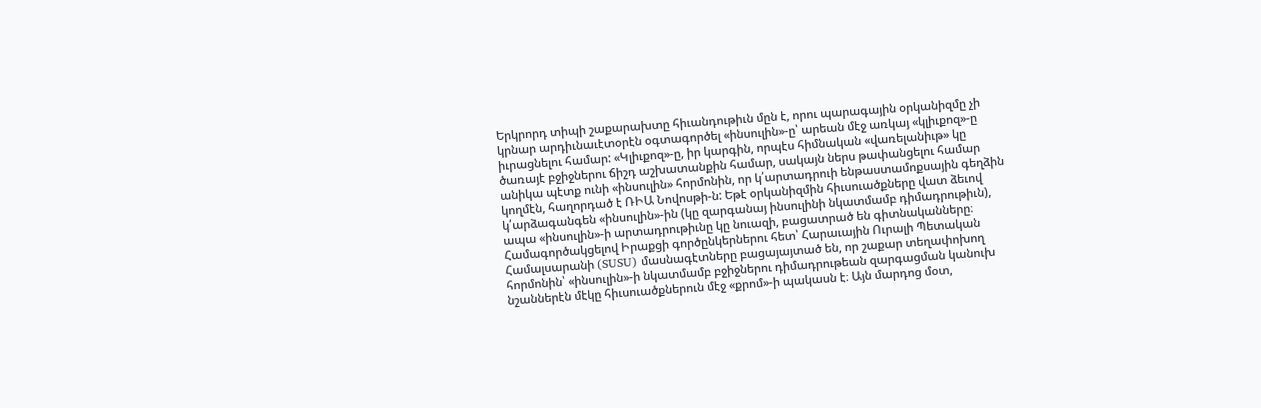Երկրորդ տիպի շաքարախտը հիւանդութիւն մըն է, որու պարագային օրկանիզմը չի կրնար արդիւնաւէտօրէն օգտագործել «ինսուլին»-ը՝ արեան մէջ առկայ «կլիւքոզ»-ը իւրացնելու համար: «Կլիւքոզ»-ը, իր կարգին, որպէս հիմնական «վառելանիւթ» կը ծառայէ բջիջներու ճիշդ աշխատանքին համար, սակայն ներս թափանցելու համար անիկա պէտք ունի «ինսուլին» հորմոնին, որ կ՛արտադրուի ենթաստամոքսային գեղձին կողմէն, հաղորդած է ՌԻԱ Նովոսթի-ն: Եթէ օրկանիզմին հիւսուածքները վատ ձեւով կ՛արձագանգեն «ինսուլին»-ին (կը զարգանայ ինսուլինի նկատմամբ դիմադրութիւն), ապա «ինսուլին»-ի արտադրութիւնը կը նուազի, բացատրած են գիտնականները։
Համագործակցելով Իրաքցի գործընկերներու հետ՝ Հարաւային Ուրալի Պետական Համալսարանի (SUSU) մասնագէտները բացայայտած են, որ շաքար տեղափոխող հորմոնին՝ «ինսուլին»-ի նկատմամբ բջիջներու դիմադրութեան զարգացման կանուխ նշաններէն մէկը հիւսուածքներուն մէջ «քրոմ»-ի պակասն է։ Այն մարդոց մօտ,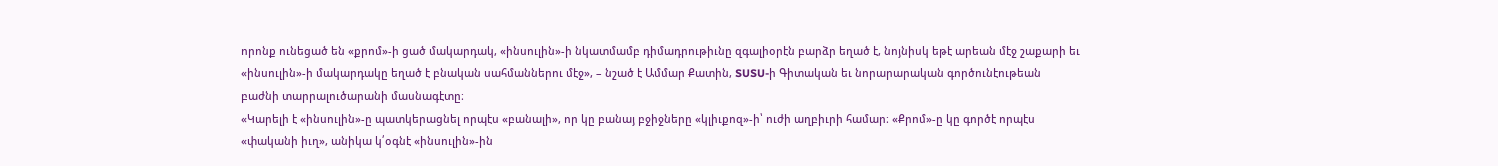որոնք ունեցած են «քրոմ»-ի ցած մակարդակ, «ինսուլին»-ի նկատմամբ դիմադրութիւնը զգալիօրէն բարձր եղած է, նոյնիսկ եթէ արեան մէջ շաքարի եւ «ինսուլին»-ի մակարդակը եղած է բնական սահմաններու մէջ», – նշած է Ամմար Քատին, SUSU-ի Գիտական եւ նորարարական գործունէութեան բաժնի տարրալուծարանի մասնագէտը։
«Կարելի է «ինսուլին»-ը պատկերացնել որպէս «բանալի», որ կը բանայ բջիջները «կլիւքոզ»-ի՝ ուժի աղբիւրի համար։ «Քրոմ»-ը կը գործէ որպէս «փականի իւղ», անիկա կ՛օգնէ «ինսուլին»-ին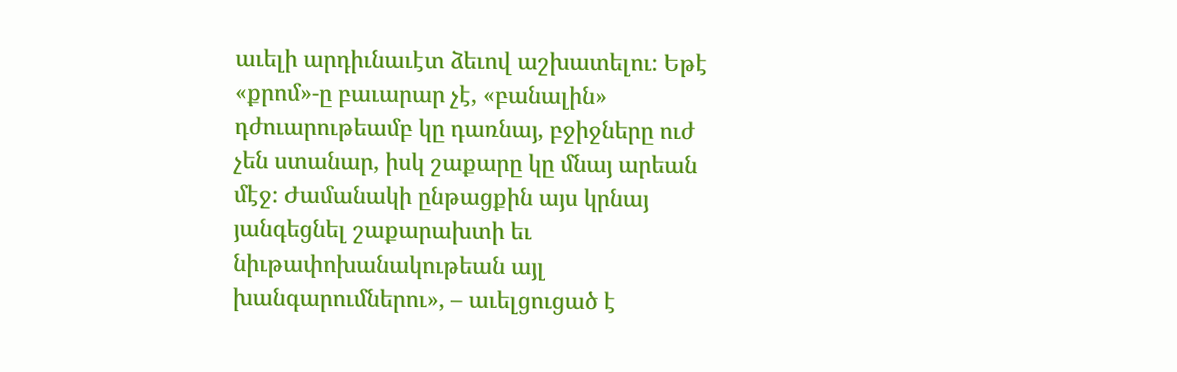աւելի արդիւնաւէտ ձեւով աշխատելու։ Եթէ «քրոմ»-ը բաւարար չէ, «բանալին» դժուարութեամբ կը դառնայ, բջիջները ուժ չեն ստանար, իսկ շաքարը կը մնայ արեան մէջ։ Ժամանակի ընթացքին այս կրնայ յանգեցնել շաքարախտի եւ նիւթափոխանակութեան այլ խանգարումներու», – աւելցուցած է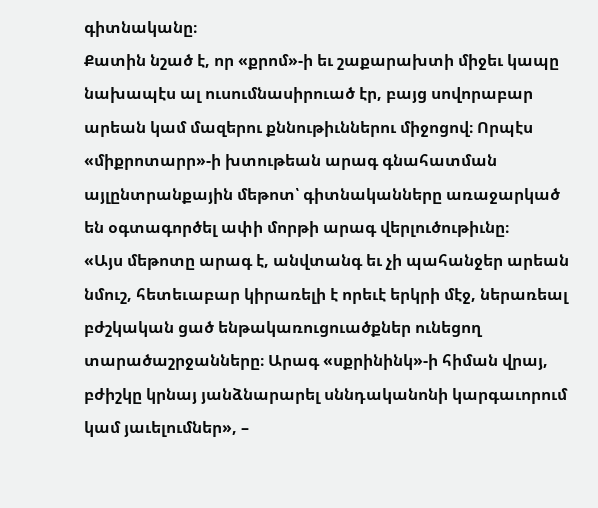գիտնականը։
Քատին նշած է, որ «քրոմ»-ի եւ շաքարախտի միջեւ կապը նախապէս ալ ուսումնասիրուած էր, բայց սովորաբար արեան կամ մազերու քննութիւններու միջոցով։ Որպէս «միքրոտարր»-ի խտութեան արագ գնահատման այլընտրանքային մեթոտ՝ գիտնականները առաջարկած են օգտագործել ափի մորթի արագ վերլուծութիւնը։
«Այս մեթոտը արագ է, անվտանգ եւ չի պահանջեր արեան նմուշ, հետեւաբար կիրառելի է որեւէ երկրի մէջ, ներառեալ բժշկական ցած ենթակառուցուածքներ ունեցող տարածաշրջանները։ Արագ «սքրինինկ»-ի հիման վրայ, բժիշկը կրնայ յանձնարարել սննդականոնի կարգաւորում կամ յաւելումներ», –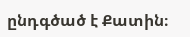ընդգծած է Քատին։